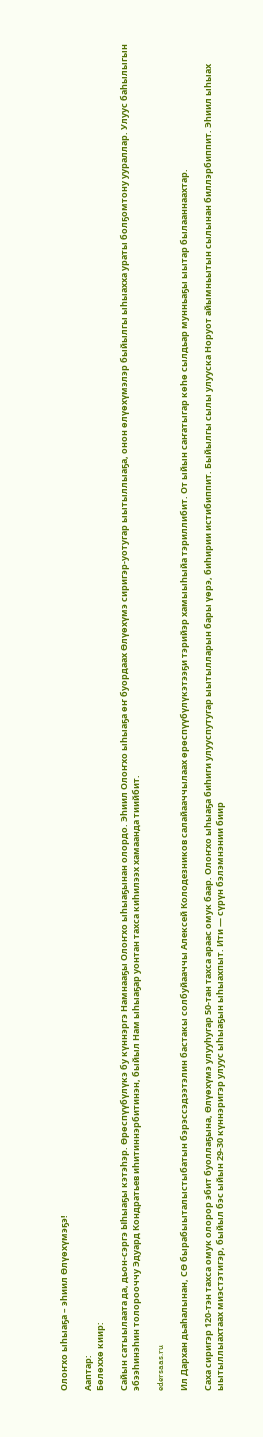Олоҥхо ыһыаҕа – эһиил Өлүөхүмэҕэ!

Ааптар:
Бөлөххө киир:

Сайын сатыылаата да, дьон-сэргэ Ыһыаҕы кэтэһэр. Өрөспүүбүлүкэ бу күннэргэ Намнааҕы Олоҥхо ыһыаҕынан олордо. Эһиил Олоҥхо ыһыаҕа өҥ буордаах Өлүөхүмэ сиригэр-уотугар ыытыллыаҕа, онон өлүөхүмэлэр быйылгы ыһыахха ураты болҕомтону уураллар. Улуус баһылыгын эбээһинэһин толорооччу Эдуард Кондратьев иһитиннэрбитинэн, быйыл Нам ыһыаҕар уонтан тахса киһилээх хамаанда тиийбит.

edersaas.ru

Ил Дархан дьаһалынан, СӨ бырабыыталыстыбатын бэрэссэдээтэлин бастакы солбуйааччы Алексей Колодезников салайааччылаах өрөспүүбүлүкэтээҕи тэрийэр хамыыһыйа тэриллибит. От ыйын саҥатыгар көһө сылдьар мунньаҕы ыытар былааннаахтар.

Саха сиригэр 120-тэн тахса омук олорор эбит буоллаҕына, Өлүөхүмэ улууһугар 50-тан тахса араас омук баар. Олоҥхо ыһыаҕа биһиги улууспутугар ыытылларын бары үөрэ, биһирии истибиппит. Быйылгы сылы улууска Норуот айымньытын сылынан биллэрбиппит. Эһиил ыһыах ыытыллыахтаах миэстэтигэр, быйыл бэс ыйын 29-30 күннэригэр улуус ыһыаҕын ыһыахпыт. Ити — сүрүн бэлэмнэнии биир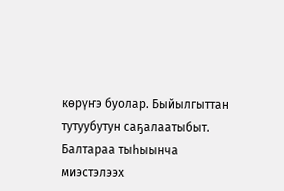көрүҥэ буолар. Быйылгыттан тутуубутун саҕалаатыбыт. Балтараа тыһыынча миэстэлээх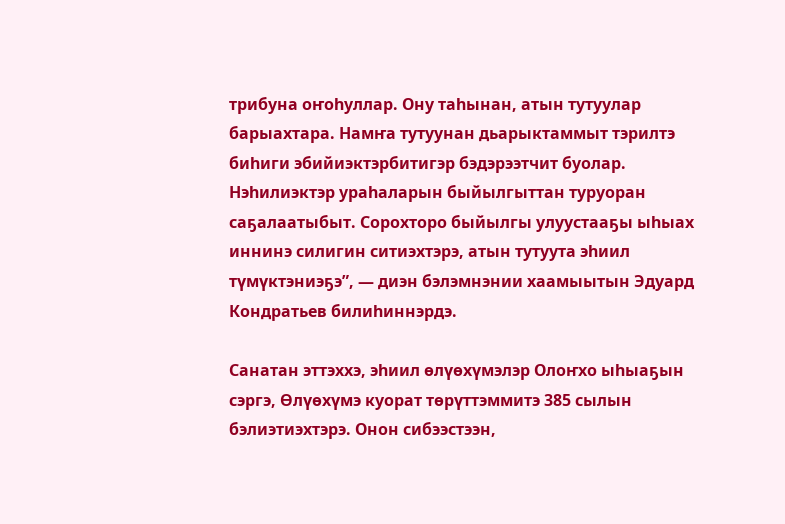трибуна оҥоһуллар. Ону таһынан, атын тутуулар барыахтара. Намҥа тутуунан дьарыктаммыт тэрилтэ биһиги эбийиэктэрбитигэр бэдэрээтчит буолар. Нэһилиэктэр ураһаларын быйылгыттан туруоран саҕалаатыбыт. Сорохторо быйылгы улуустааҕы ыһыах иннинэ силигин ситиэхтэрэ, атын тутуута эһиил түмүктэниэҕэ”, — диэн бэлэмнэнии хаамыытын Эдуард Кондратьев билиһиннэрдэ.

Санатан эттэххэ, эһиил өлүөхүмэлэр Олоҥхо ыһыаҕын сэргэ, Өлүөхүмэ куорат төрүттэммитэ 385 сылын бэлиэтиэхтэрэ. Онон сибээстээн,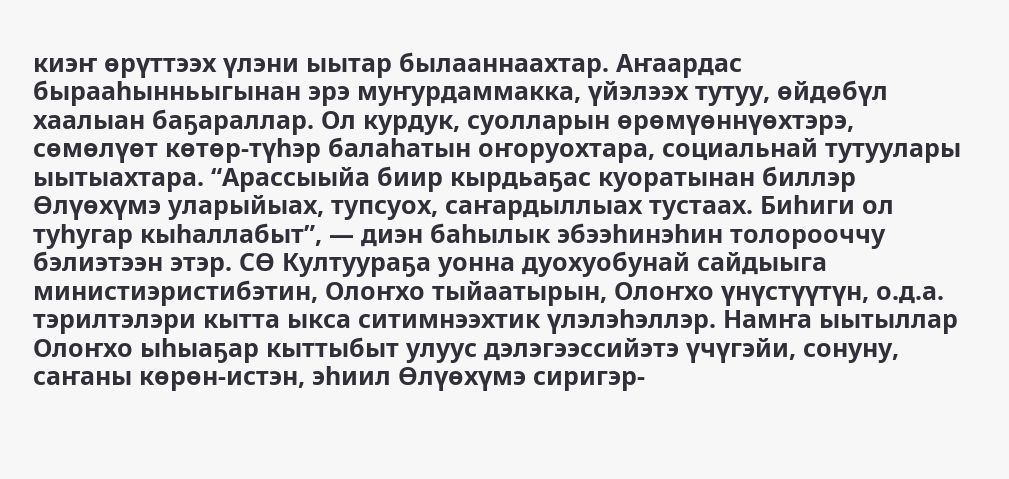киэҥ өрүттээх үлэни ыытар былааннаахтар. Аҥаардас бырааһынньыгынан эрэ муҥурдаммакка, үйэлээх тутуу, өйдөбүл хаалыан баҕараллар. Ол курдук, суолларын өрөмүөннүөхтэрэ, сөмөлүөт көтөр-түһэр балаһатын оҥоруохтара, социальнай тутуулары ыытыахтара. “Арассыыйа биир кырдьаҕас куоратынан биллэр Өлүөхүмэ уларыйыах, тупсуох, саҥардыллыах тустаах. Биһиги ол туһугар кыһаллабыт”, — диэн баһылык эбээһинэһин толорооччу бэлиэтээн этэр. СӨ Култуураҕа уонна дуохуобунай сайдыыга министиэристибэтин, Олоҥхо тыйаатырын, Олоҥхо үнүстүүтүн, о.д.а. тэрилтэлэри кытта ыкса ситимнээхтик үлэлэһэллэр. Намҥа ыытыллар Олоҥхо ыһыаҕар кыттыбыт улуус дэлэгээссийэтэ үчүгэйи, сонуну, саҥаны көрөн-истэн, эһиил Өлүөхүмэ сиригэр-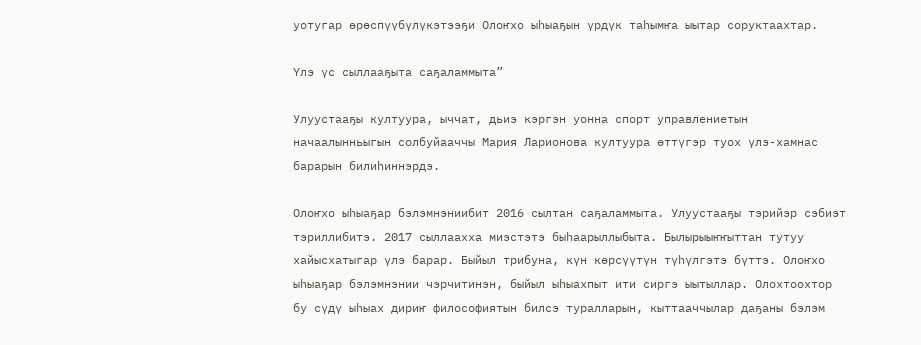уотугар өрөспүүбүлүкэтээҕи Олоҥхо ыһыаҕын үрдүк таһымҥа ыытар соруктаахтар.

Үлэ үс сыллааҕыта саҕаламмыта”

Улуустааҕы култуура, ыччат, дьиэ кэргэн уонна спорт управлениетын начаалынньыгын солбуйааччы Мария Ларионова култуура өттүгэр туох үлэ-хамнас барарын билиһиннэрдэ.

Олоҥхо ыһыаҕар бэлэмнэниибит 2016 сылтан саҕаламмыта. Улуустааҕы тэрийэр сэбиэт тэриллибитэ. 2017 сыллаахха миэстэтэ быһаарыллыбыта. Былырыыҥҥыттан тутуу хайысхатыгар үлэ барар. Быйыл трибуна, күн көрсүүтүн түһүлгэтэ бүттэ. Олоҥхо ыһыаҕар бэлэмнэнии чэрчитинэн, быйыл ыһыахпыт ити сиргэ ыытыллар. Олохтоохтор бу сүдү ыһыах дириҥ философиятын билсэ туралларын, кыттааччылар даҕаны бэлэм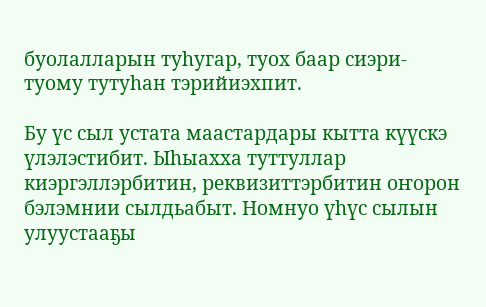буолалларын туһугар, туох баар сиэри-туому тутуһан тэрийиэхпит.

Бу үс сыл устата маастардары кытта күүскэ үлэлэстибит. Ыһыахха туттуллар киэргэллэрбитин, реквизиттэрбитин оҥорон бэлэмнии сылдьабыт. Номнуо үһүс сылын улуустааҕы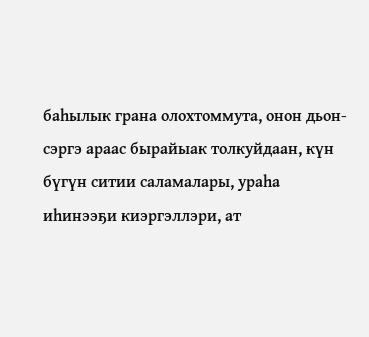баһылык грана олохтоммута, онон дьон-сэргэ араас бырайыак толкуйдаан, күн бүгүн ситии саламалары, ураһа иһинээҕи киэргэллэри, ат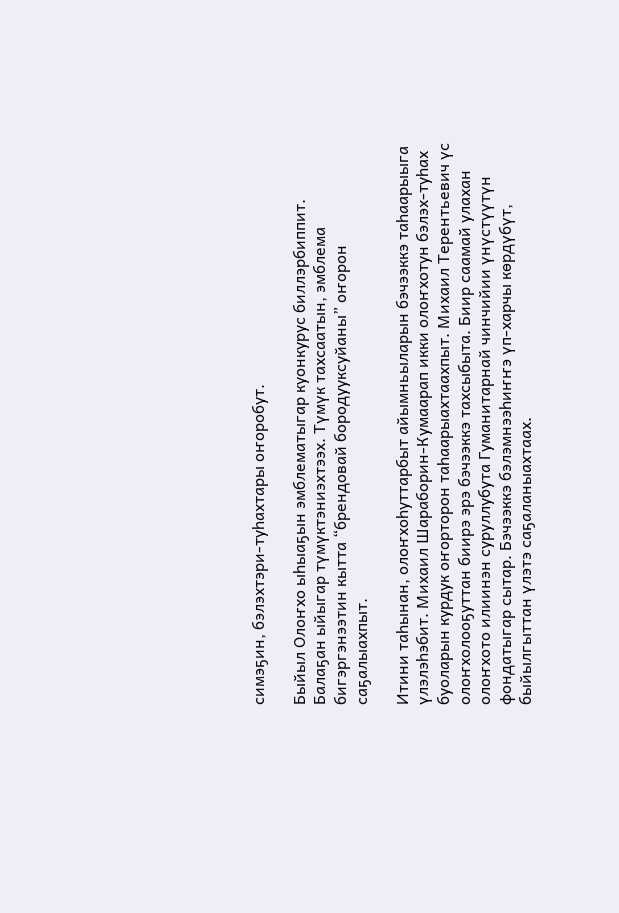симэҕин, бэлэхтэри-туһахтары оҥоробут.

Быйыл Олоҥхо ыһыаҕын эмблематыгар куонкурус биллэрбиппит. Балаҕан ыйыгар түмүктэниэхтээх. Түмүк тахсаатын, эмблема бигэргэнээтин кытта “брендовай бородууксуйаны” оҥорон саҕалыахпыт.

Итини таһынан, олоҥхоһуттарбыт айымньыларын бэчээккэ таһаарыыга үлэлэһэбит. Михаил Шараборин-Кумаарап икки олоҥхотун бэлэх-туһах буоларын курдук оҥорторон таһаарыахтаахпыт. Михаил Терентьевич үс олоҥхолооҕуттан биирэ эрэ бэчээккэ тахсыбыта. Биир саамай улахан олоҥхото илиинэн суруллубута Гуманитарнай чинчийии үнүстүүтүн фондатыгар сытар. Бэчээккэ бэлэмнээһиҥҥэ үп-харчы көрдүбүт, быйылгыттан үлэтэ саҕаланыахтаах.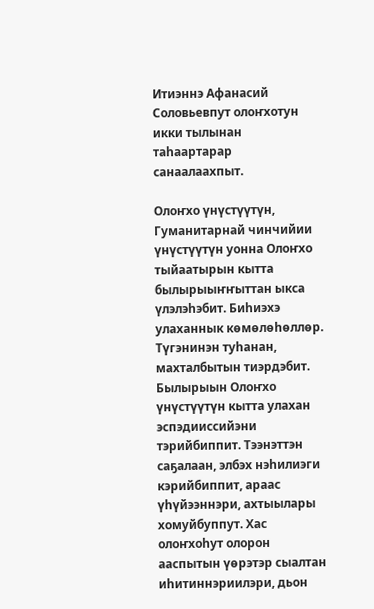Итиэннэ Афанасий Соловьевпут олоҥхотун икки тылынан таһаартарар санаалаахпыт.

Олоҥхо үнүстүүтүн, Гуманитарнай чинчийии үнүстүүтүн уонна Олоҥхо тыйаатырын кытта былырыыҥҥыттан ыкса үлэлэһэбит. Биһиэхэ улаханнык көмөлөһөллөр. Түгэнинэн туһанан, махталбытын тиэрдэбит. Былырыын Олоҥхо үнүстүүтүн кытта улахан эспэдииссийэни тэрийбиппит. Тээнэттэн саҕалаан, элбэх нэһилиэги кэрийбиппит, араас үһүйээннэри, ахтыылары хомуйбуппут. Хас олоҥхоһут олорон ааспытын үөрэтэр сыалтан иһитиннэриилэри, дьон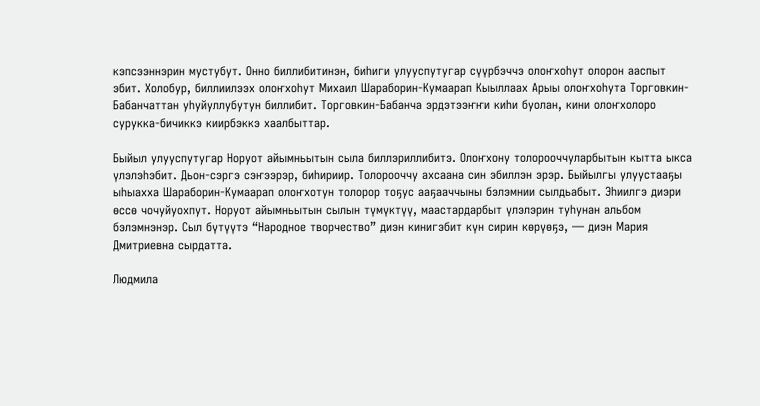кэпсээннэрин мустубут. Онно биллибитинэн, биһиги улууспутугар сүүрбэччэ олоҥхоһут олорон ааспыт эбит. Холобур, биллиилээх олоҥхоһут Михаил Шараборин-Кумаарап Кыыллаах Арыы олоҥхоһута Торговкин-Бабанчаттан уһуйуллубутун биллибит. Торговкин-Бабанча эрдэтээҥҥи киһи буолан, кини олоҥхолоро сурукка-бичиккэ киирбэккэ хаалбыттар.

Быйыл улууспутугар Норуот айымньытын сыла биллэриллибитэ. Олоҥхону толорооччуларбытын кытта ыкса үлэлэһэбит. Дьон-сэргэ сэҥээрэр, биһириир. Толорооччу ахсаана син эбиллэн эрэр. Быйылгы улуустааҕы ыһыахха Шараборин-Кумаарап олоҥхотун толорор тоҕус ааҕааччыны бэлэмнии сылдьабыт. Эһиилгэ диэри өссө чочуйуохпут. Норуот айымньытын сылын түмүктүү, маастардарбыт үлэлэрин туһунан альбом бэлэмнэнэр. Сыл бүтүүтэ “Народное творчество” диэн кинигэбит күн сирин көрүөҕэ, — диэн Мария Дмитриевна сырдатта.

Людмила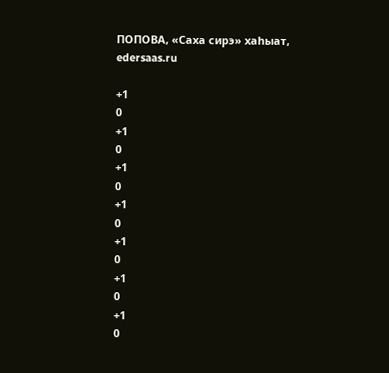ПОПОВА, «Саха сирэ» хаһыат, edersaas.ru

+1
0
+1
0
+1
0
+1
0
+1
0
+1
0
+1
0